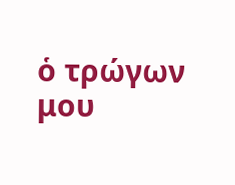ὁ τρώγων μου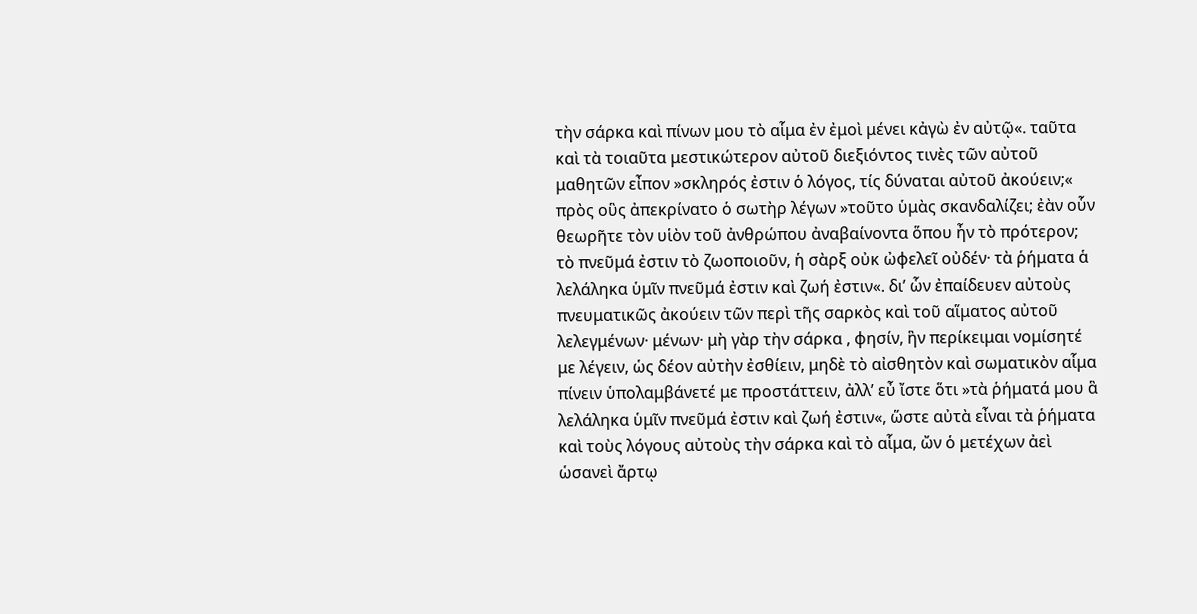τὴν σάρκα καὶ πίνων μου τὸ αἷμα ἐν ἐμοὶ μένει κἀγὼ ἐν αὐτῷ«. ταῦτα καὶ τὰ τοιαῦτα μεστικώτερον αὐτοῦ διεξιόντος τινὲς τῶν αὐτοῦ μαθητῶν εἶπον »σκληρός ἐστιν ὁ λόγος, τίς δύναται αὐτοῦ ἀκούειν;« πρὸς οὓς ἀπεκρίνατο ὁ σωτὴρ λέγων »τοῦτο ὑμὰς σκανδαλίζει; ἐὰν οὗν θεωρῆτε τὸν υἱὸν τοῦ ἀνθρώπου ἀναβαίνοντα ὅπου ἦν τὸ πρότερον; τὸ πνεῦμά ἐστιν τὸ ζωοποιοῦν, ἡ σὰρξ οὐκ ὠφελεῖ οὐδέν· τὰ ῥήματα ἁ λελάληκα ὑμῖν πνεῦμά ἐστιν καὶ ζωή ἐστιν«. δι’ ὧν ἐπαίδευεν αὐτοὺς πνευματικῶς ἀκούειν τῶν περὶ τῆς σαρκὸς καὶ τοῦ αἵματος αὐτοῦ λελεγμένων· μένων· μὴ γὰρ τὴν σάρκα , φησίν, ἣν περίκειμαι νομίσητέ με λέγειν, ὡς δέον αὐτὴν ἐσθίειν, μηδὲ τὸ αἰσθητὸν καὶ σωματικὸν αἷμα πίνειν ὑπολαμβάνετέ με προστάττειν, ἀλλ’ εὖ ἴστε ὅτι »τὰ ῥήματά μου ἃ λελάληκα ὑμῖν πνεῦμά ἐστιν καὶ ζωή ἐστιν«, ὥστε αὐτὰ εἶναι τὰ ῥήματα καὶ τοὺς λόγους αὐτοὺς τὴν σάρκα καὶ τὸ αἷμα, ὤν ὁ μετέχων ἀεὶ ὡσανεὶ ἄρτῳ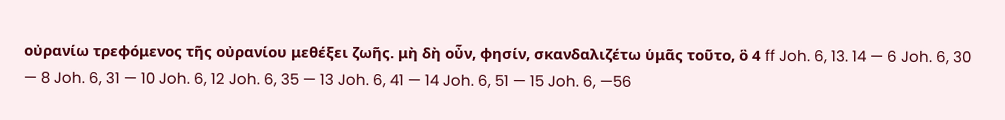οὐρανίω τρεφόμενος τῆς οὐρανίου μεθέξει ζωῆς. μὴ δὴ οὖν, φησίν, σκανδαλιζέτω ὑμᾶς τοῦτο, ὃ 4 ff Joh. 6, 13. 14 — 6 Joh. 6, 30 — 8 Joh. 6, 31 — 10 Joh. 6, 12 Joh. 6, 35 — 13 Joh. 6, 41 — 14 Joh. 6, 51 — 15 Joh. 6, —56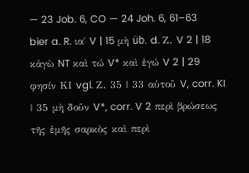— 23 Job. 6, CO — 24 Joh. 6, 61–63 bier a. R. ια΄ V | 15 μὴ üb. d. Ζ. V 2 | 18 κἀγὼ NT καὶ τώ V* καὶ ἐγώ V 2 | 29 φησίν ΚΙ vgl. Ζ. 35 | 33 αὐτοῦ V, corr. KI | 35 μὴ δοῦν V*, corr. V 2 περὶ βρώσεως τῆς ἐμῆς σαρκὸς καὶ περὶ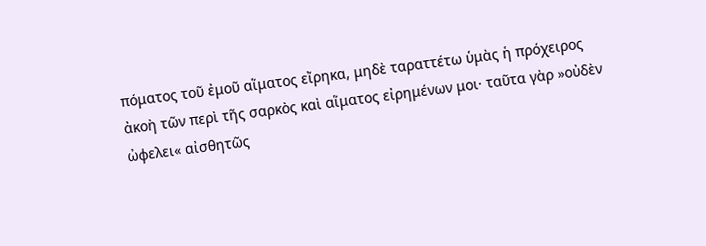πόματος τοῦ ἐμοῦ αἵματος εἴρηκα, μηδὲ ταραττέτω ὑμὰς ἡ πρόχειρος ἀκοὴ τῶν περὶ τῆς σαρκὸς καὶ αἵματος εἰρημένων μοι· ταῦτα γὰρ »οὐδὲν ὠφελει« αἰσθητῶς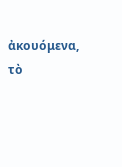ἀκουόμενα, τὸ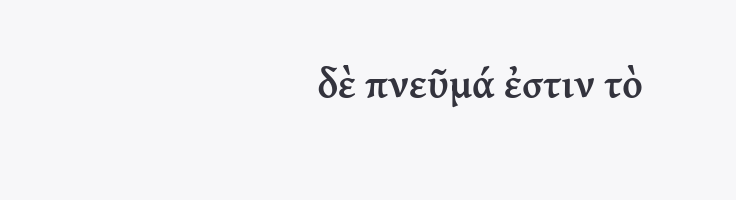δὲ πνεῦμά ἐστιν τὸ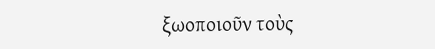ξωοποιοῦν τοὺς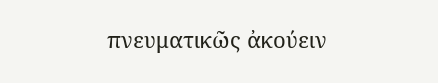πνευματικῶς ἀκούειν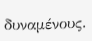δυναμένους.